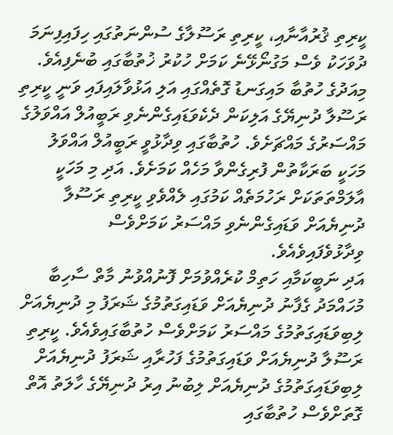ކީރިތި ޤުރުއާނާއި، ކީރިތި ރަސޫލާގެ ސުންނަތުގައި ހިފައިފިނަމަ ދުވަހަކު ވެސް މަގުނޯޅޭނެ ކަމަށް ހުކުރު ޚުތުބާގައި ބުނެފިއެވެ.
މިއަދުގެ ހުތުބާ މައިގަނޑު ގޮތެއްގައި އަލި އަޅުވާލައިފައި ވަނީ ކީރިތި ރަސޫލާ ދުނިޔޭގެ އަލިކަން ދެކެވަޑައިގެންނެވި ރަބީއުލް އައްވަލުގެ މައްސަރުގެ މައްޗަށެވެ. ހުތުބާގައި ވިދާޅުވީ ރަބީއުލް އައްވަލު މަހަކީ ބަރަކާތުން ފުރިގެންވާ މަހެއް ކަމަށެވެ. އަދި މި މަހަކީ އާލަމްތަތަކަށް ރަހުމަތެއް ކަމުގައި ލެއްވެވި ކީރިތި ރަސޫލާ ދުނިޔެއަށް ވަޑައިގެންނެވި މައްސަރު ކަމަށްވެސް ވިދާޅުވެފައިވެއެވެ.
އަދި ނަބީކަމާއި ހަތިމް ކުރެއްވުމަށް ފޮނުއްވުނު މާތް ސާހިބާ މުހައްމަދު ގެފާނު ދުނިޔެއަށް ވަޑައިގަތުމުގެ ޝަރަފު މި ދުނިޔެއަށް ލިބިވަޑައިގަތުމުގެ މައްސަރު ކަމަށްވެސް ހުތުބާގައިވެއެވެ. ކީރިތި ރަސޫލާ ދުނިޔެއަށް ވަޑައިގަތުމުގެ ފަހުރާއި ޝަރަފު ދުނިޔެއަށް ލިބިވަޑައިގަތުމުގެ ދުނިޔެއަށް ލިބުނު އިރު ދުނިޔޭގެ ހާލަތު އޮތް ގޮތަށްވެސް ހުތުބާގައި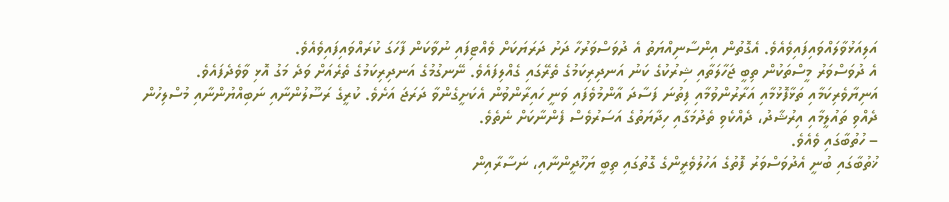އަލިއަޅުވާލައްވައިފައިވެއެވެ. އެގޮތުން އިންސާނިއްޔަތު އެ ދުވަސްވަރުހާ ދަށު ދަރަޔަކަށް ވެއްޓިފައި ނުވާކަން ފާހަގަ ކުރައްވައިފައިވެއެވެ.
އެ ދުވަސްވަރު މީސްތަކުން ތިބީ ޖަހާލަތާއި ޝިރުކުގެ ކަނު އަނދިރިކަމުގެ ތެރޭގައި ގެއްލިފައެވެ. ނޭނގުމުގެ އަނދިރިކަމުގެ ތެރެއަށް ވަދެ މަގު އޮޅި ވާވެދެފައެވެ. އަނިޔާވެރިކަމާއި ތަޅާފޮޅުމާއި އަރާރުންވުމާއި ފިތުނަ ފަސާދަ އާންމުވެފައި ވަނީ ހައިރާންވުން އެކަށީގެންވާ ދަރަޖަ އަށެވެ. ކުރީގެ ރަސޫލުންނާއި ނަބިއްޔުންނާއި މުސްލިހުން ދެއްވި ތައުލީމާއި އިރުޝާދު، ދެއްކެވި ތެދުމަގާއި ހިދާޔަތުގެ އަސަރުވެސް ފެންނާކަށް ނެތެވެ.
– ހުތުބާގައި ވެއެވެ.
ޚުތުބާގައި ބުނީ އެދުވަސްވަރު ފޮތުގެ އަހުލުވެރީންގެ ގޮތުގައި ތިބީ ޔަހޫދީންނާއި، ނަސާރާއިން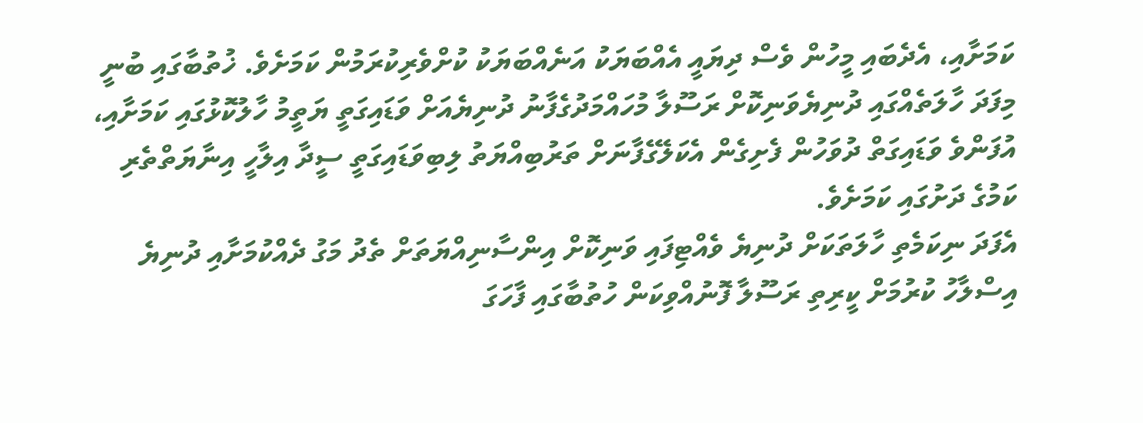ކަމަށާއި، އެދެބައި މީހުން ވެސް ދިޔައީ އެއްބަޔަކު އަނެއްބަޔަކު ކުށްވެރިކުރަމުން ކަމަށެވެ. ޚުތުބާގައި ބުނީ މިފަދަ ހާލަތެއްގައި ދުނިޔެވަނިކޮށް ރަސޫލާ މުހައްމަދުގެފާނު ދުނިޔެއަށް ވަޑައިގަތީ ޔަތީމު ހާލުކޮޅުގައި ކަމަށާއި، އުފަންވެ ވަޑައިގަތް ދުވަހުން ފެށިގެން އެކަލޭގެފާނަށް ތަރުބިއްޔަތު ލިބިވަޑައިގަތީ ސީދާ އިލާހީ އިނާޔަތްތެރި ކަމުގެ ދަށުގައި ކަމަށެވެ.
އެފަދަ ނިކަމެތި ހާލަތަކަށް ދުނިޔެ ވެއްޓިފައި ވަނިކޮށް އިންސާނިއްޔަތަށް ތެދު މަގު ދެއްކުމަށާއި ދުނިޔެ އިސްލާހު ކުރުމަށް ކީރިތި ރަސޫލާ ފޮނުއްވިކަން ހުތުބާގައި ފާހަގަ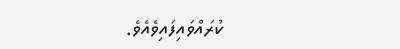ކުރައްވައިފައިވެއެވެ.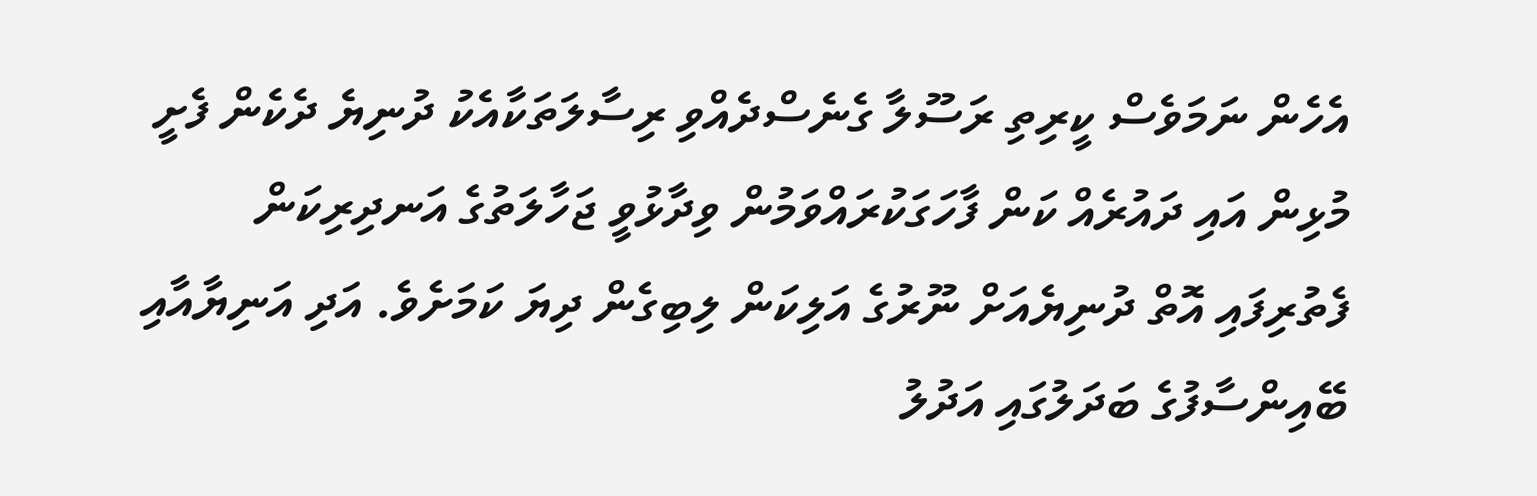އެހެން ނަމަވެސް ކީރިތި ރަސޫލާ ގެނެސްދެއްވި ރިސާލަތަކާއެކު ދުނިޔެ ދެކެން ފެށީ މުޅިން އައި ދައުރެއް ކަން ފާހަގަކުރައްވަމުން ވިދާޅުވީ ޖަހާލަތުގެ އަނދިރިކަން ފެތުރިފައި އޮތް ދުނިޔެއަށް ނޫރުގެ އަލިކަން ލިބިގެން ދިޔަ ކަމަށެވެ. އަދި އަނިޔާއާއި ބޭއިންސާފުގެ ބަދަލުގައި އަދުލު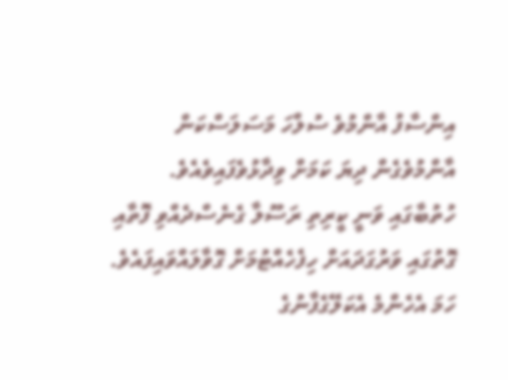އިންސާފު އާންމުވެ ސުލްހަ މަސަލަސްކަން އާންމުވެގެން ދިޔަ ކަމަށް ވިދާޅުވެފައިވެއެވެ.
ހުތުބާގައި ވަނީ ކީރިތި ރަސޫލާ ގެނެސްދެއްވި ފޮތާއި ގޮތުގައި ވަރުގަދައަށް ހިފެހެއްޓުމަށް ގޮވާލައްވައިފައެވެ. ހަމަ އެހެންމެ އެކަލޭގެފާނުގެ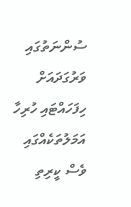ސުންނަތުގައި ވަރުގަދައަށް ހިފަހައްޓައި ހުރިހާ އަމަލުތަކެއްގައި ވެސް ކީރިތި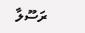ރަސޫލާ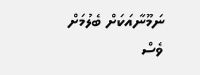ނަމޫނާއަކަށް ބެލުމަށް ވެސް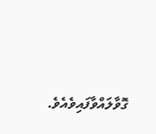ގޮވާލައްވާފައިވެއެވެ.